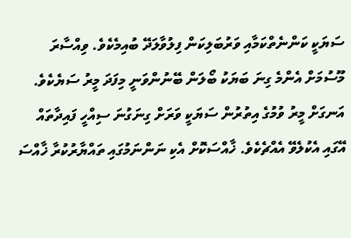ސަޔަކީ ކަންނެތްކަމާއި ވަރުބަލިކަން ފިލުވާލަދޭ ބުއިމެކެވެ. ވިއްސާރަ މޫސުމަށް އެންމެ ގިނަ ބަޔަކު ބޯލަން ބޭނުންވަނީ މިފަދަ މީރު ސަޔެކެވެ. އަނގަށް މީރު ވުމުގެ އިތުރުން ސަޔަކީ ވަރަށް ގިނަގުނަ ސިއްހީ ފައިދާތައް އޭގައި އެކުލެވޭ އެއްޗެކެވެ. ޚާއްސަކޮށް އެކި ނަންނަމުގައި ތައްޔާރުކުރާ ޚާއްސަ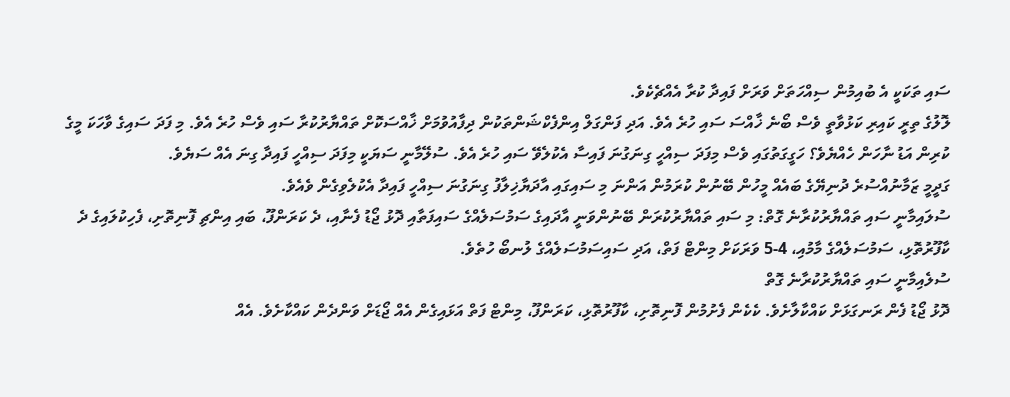ސައި ތަކަކީ އެ ބުއިމުން ސިއްހަތަށް ވަރަށް ފައިދާ ކުރާ އެއްޗެކެވެ.
ލޮލުގެ ތިރީ ކައިރި ކަޅުވާތީ ވެސް ބޯނެ ޚާއްސަ ސައި ހުރެ އެވެ. އަދި ފަންގަލް އިންފެކްޝަންތަކުން ދިފާއުވުމަށް ޚާއްސަކޮށް ތައްޔާރުކުރާ ސައި ވެސް ހުރެ އެވެ. މި ފަދަ ސައިގެ ވާހަކަ މީގެ ކުރިން އަޑު ނާހަން ހެއްޔެވެ؟ ހަގީގަތުގައި ވެސް މިފަދަ ސިއްހީ ގިނަގުނަ ފައިސާ އެކުލެވޭ ސައި ހުރެ އެވެ. ސުލޭމާނީ ސަޔަކީ މިފަދަ ސިއްހީ ފައިދާ ގިނަ އެއް ސަޔެވެ.
ގަދީމީ ޒަމާނުއްސުރެ ދުނިޔޭގެ ބައެއް މީހުން ބޭނުން ކުރަމުން އަންނަ މި ސައިގައި އާދަޔާޚިލާފު ގިނަގުނަ ސިއްހީ ފައިދާ އެކުލެވިގެން ވެއެވެ.
ސުލައިމާނީ ސައި ތައްޔާރުކުރާނެ ގޮތް: މި ސައި ތައްޔާރުކުރަން ބޭނުންވަނީ އާދައިގެ ސަމުސަލެއްގެ ސައިފަތާއި ދޮޅު ޖޯޑު ފެނާއި، ދެ ކަރަންފޫ، ބައި އިންޗި ފޮނިތޮށި، ފެހިކުލައިގެ ދެ ކާފޫރުތޮޅި، ސަމުސަލެއްގެ މާމުއި، 4-5 ވަރަކަށް މިންޓް ފަތް، އަދި ސައިސަމުސަލެއްގެ ލުނބޯ ހުތެވެ.
ސުލެއިމާނީ ސައި ތައްޔާރުކުރާނެ ގޮތް
ދޮޅު ޖޯޑު ފެން ރަނގަޅަށް ކައްކާލާށެވެ. ކެކެން ފެށުމުން ފޮނިތޮށި، ކާފޫރުތޮޅި، ކަރަންފޫ، މިންޓް ފަތް އަޅައިގެން އެއް ޖޯޑަށް ވަންދެން ކައްކާށެވެ. އެއް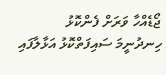ޖޯޑެއްހާ ވަރަށް ފެންކޮޅު ހިނދުނީމަ ސައިފަތްކޮޅު އަޅާލާފައި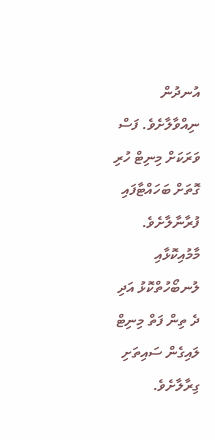އުނދުން ނިއްވާލާށެވެ. ފަސް ވަރަކަށް މިނިޓް ހުރި ގޮތަށް ބަހައްޓާފައި ފުރާނާލާށެވެ. މާމުއިކޮޅާއި ލުނބޯހުތްކޮޅު އަދި ދެ ތިން ފަތް މިނިޓް ލައިގެން ސައިތަށި ގިރާލާށެވެ.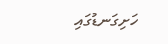ހަށިގަނޑުގައި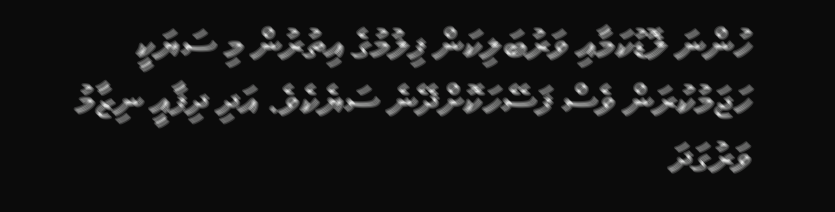ހުންނަ ލޮޑުކަމާއި ވަރުބަލިކަން ފިލުމުގެ އިތުރުން މި ސަޔަކީ ހަޖަމުކުރަން ވެސް ފަސޭހަކޮށްދޭނެ ސަޔެކެވެ. އަދި ދިފާއީ ނިޒާމު ވަރުގަދަ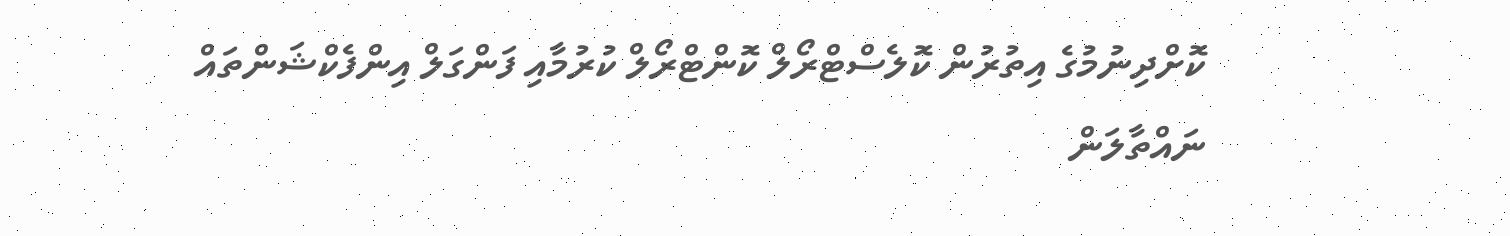ކޮށްދިނުމުގެ އިތުރުން ކޮލެސްޓްރޯލް ކޮންޓްރޯލް ކުރުމާއި ފަންގަލް އިންފެކްޝަންތައް ނައްތާލަން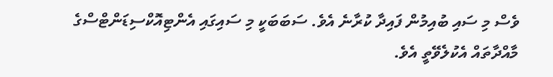ވެސް މި ސައި ބުއިމުން ފައިދާ ކުރާނެ އެވެ. ސަބަބަކީ މި ސައިގައި އެންޓިއޮކްސިޑަންޓްސްގެ މާއްދާތައް އެކުލެވޭތީ އެވެ.